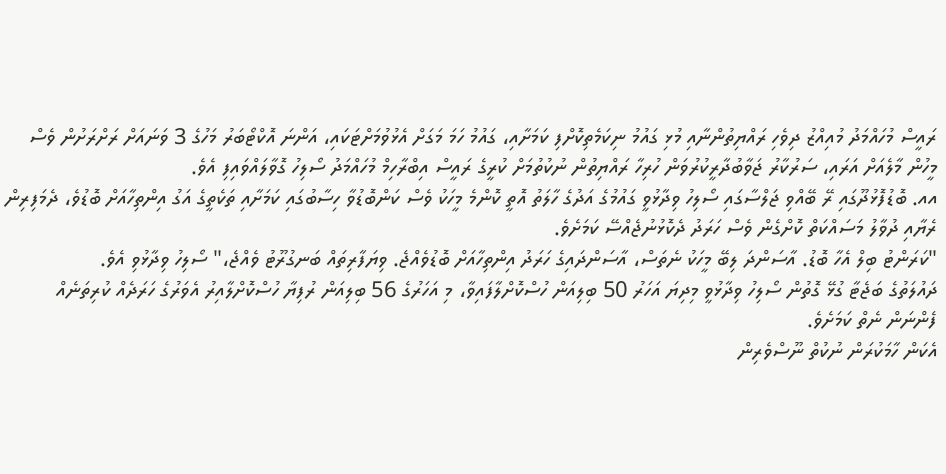ރައީސް މުހައްމަދު މުއިއްޒު ދިވެހި ރައްޔިތުންނާއި މުޅި ގައުމު ނިކަމެތިކޮށްފި ކަމަށާއި، ގައުމު ހަމަ މަގަށް އެޅުވުމަށްޓަކައި، އަންނަ އޮކްޓޯބަރު މަހުގެ 3 ވަނައަށް ރަށްރަށުން ވެސް މީހުން މާލެއަށް އަރައި، ސަރުކާރު ޖަވާބުދާރީކުރުވަން ހުރިހާ ރައްޔިތުން ނުކުތުމަށް ކުރީގެ ރައީސް އިބްރާހިމް މުހައްމަދު ސޯލިހު ގޮވާލައްވައިފި އެވެ.
އއ. ބޮޑުފޮޅުދޫގައި ރޭ ބޭއްވި ޖަލްސާގައި ސޯލިހު ވިދާޅުވީ ގައުމުގެ އަދުގެ ހާލަތު އޮތީ ކޮންމެ މީހަކު ވެސް ކަންބޮޑުވާ ހިސާބުގައި ކަމަށާއި ތަކެތީގެ އަގު އިންތިހާއަށް ބޮޑުވެ، ދެމަފިރިން ރެޔާއި ދުވާލު މަސައްކަތް ކޮށްގެން ވެސް ހަރަދު ދެކޮޅުނުޖެއްސޭ ކަމަށެވެ.
"ކަރަންޓު ބިލް އެހާ ބޮޑު. އާސަންދަ ލިބޭ މީހަކު ނެތަސް، އާސަންދައިގެ ހަރަދު އިންތިހާއަށް ބޮޑުވެއްޖެ. ވިޔަފާރިތައް ބަނގުރޫޓު ވެއްޖެ،" ސޯލިހު ވިދާޅުވި އެވެ.
ދައުލަތުގެ ބަޖެޓާ ގުޅޭ ގޮތުން ސޯލިހު ވިދާޅުވީ މިދިޔަ އަހަރު 50 ބިލިއަން ހުސްކޮށްލާފައިވާ، މި އަހަރުގެ 56 ބިލިއަން ރުފިޔާ ހުސްކޮށްލާއިރު އެވަރުގެ ހަރަދެއް ކުރިތަނެއް ފެންނަން ނެތް ކަމަށެވެ.
އެކަން ހާމަކުރަން ނުކުތް ނޫސްވެރިން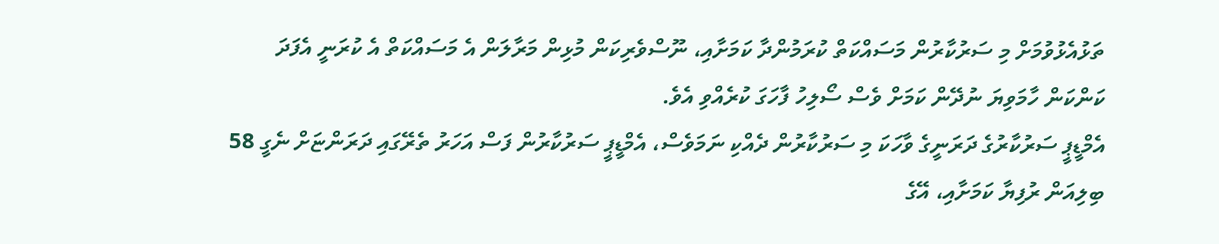ތަޅުއެޅުވުމަށް މި ސަރުކާރުން މަސައްކަތް ކުރަމުންދާ ކަމަށާއި، ނޫސްވެރިކަން މުޅިން މަރާލަން އެ މަސައްކަތް އެ ކުރަނީ އެފަދަ ކަންކަން ހާމަވިޔަ ނުދޭން ކަމަށް ވެސް ސޯލިހު ފާހަގަ ކުރެއްވި އެވެ.
އެމްޑީޕީ ސަރުކާރުގެ ދަރަނީގެ ވާހަކަ މި ސަރުކާރުން ދެއްކި ނަމަވެސް، އެމްޑީޕީ ސަރުކާރުން ފަސް އަހަރު ތެރޭގައި ދަރަންޏަށް ނެގީ 58 ބިލިއަން ރުފިޔާ ކަމަށާއި، އޭގެ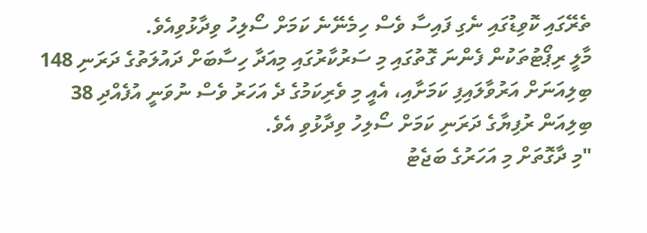ތެރޭގައި ކޮވިޑުގައި ނެގި ފައިސާ ވެސް ހިމެނޭނެ ކަމަށް ސޯލިހު ވިދާޅުވިއެވެ.
މާލީ ރިޕޯޓުތަކުން ފެންނަ ގޮތުގައި މި ސަރުކާރުގައި މިއަދާ ހިސާބަށް ދައުލަތުގެ ދަރަނި 148 ބިލިއަނަށް އަރުވާލައިފި ކަމަށާއި، އެއީ މި ވެރިކަމުގެ ދެ އަހަރު ވެސް ނުވަނީ އުފެއްދި 38 ބިލިއަން ރުފިޔާގެ ދަރަނި ކަމަށް ސޯލިހު ވިދާޅުވި އެވެ.
"މި ދާގޮތަށް މި އަހަރުގެ ބަޖެޓު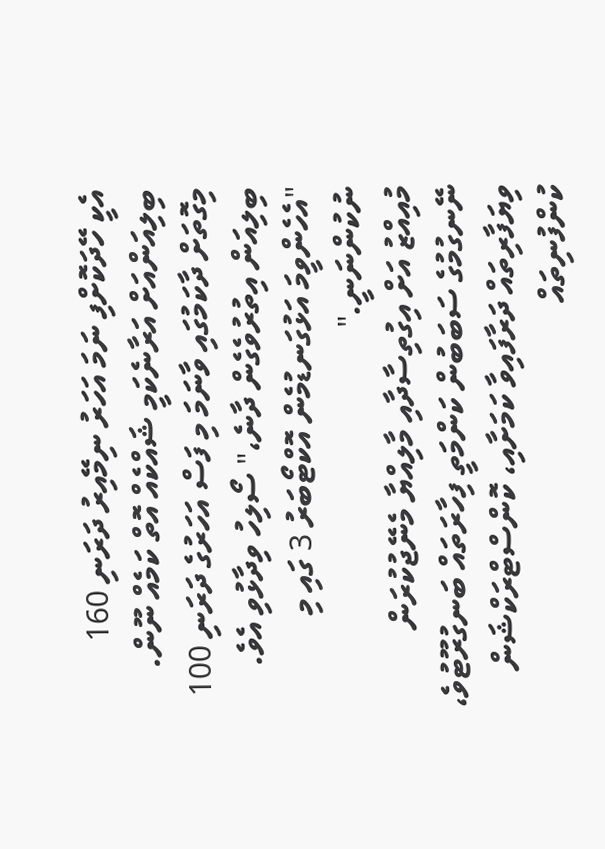އެކީ ހޭދަކޮށްފި ނަމަ އަހަރު ނިމޭއިރު ދަރަނި 160 ބިލިއަންއަށް އަރާނެކަމީ ޝައްކެއް އޮތް ކަމެއް ނޫން. މިގޮތަށް ދާކަމުގައި ވާނަމަ މި ފަސް އަހަރުގެ ދަރަނި 100 ބިލިއަން އިތުރުވެގެން ދާނެ،" ސޯލިހު ވިދާޅުވި އެވެ.
"އެހެންވީމަ އަޅުގަނޑުމެން އޮކްޓޯބަރު 3 ގައި މި ނުކުންނަނީ."
މުއިއްޒު އަށް އިގުތިސާދާއި މާލިއްޔާ މެނޭޖުކުރަން ނޭނގުމުގެ ސަބަބުން ކަންމަތީ ފިހާރަތައް ބަނގުރޫޓުވެ، ވިޔަފާރިތައް ދަރާފައިވާ ކަމަށާއި، ކޮންސްޓްރަކްޝަން ކުންފުނިތައް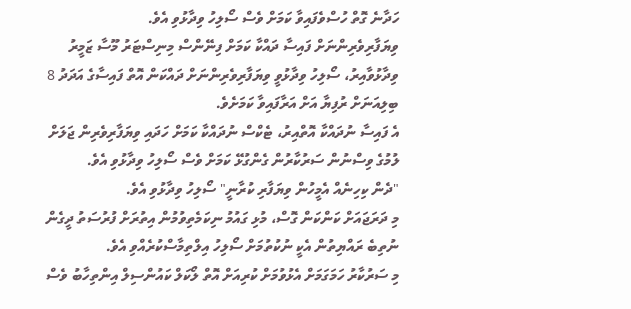ހަދާނެ ގޮތް ހުސްވެފައިވާ ކަމަށް ވެސް ސޯލިހު ވިދާޅުވި އެވެ.
ވިޔަފާރިވެރިންނަށް ފައިސާ ދައްކާ ކަމަށް ފިނޭންސް މިނިސްޓަރު މޫސާ ޒަމީރު ވިދާޅުވާއިރު، ސޯލިހު ވިދާޅުވީ ވިޔަފާރިވެރިންނަށް ދައްކަން އޮތް ފައިސާގެ އަދަދު 8 ބިލިއަނަށް ރުފިޔާ އަށް އަރާފައިވާ ކަމަށެވެ.
އެ ފައިސާ ނުދައްކާ އޮތްއިރު، ޓެކްސް ނުދައްކާ ކަމަށް ހަދައި ވިޔަފާރިވެރިން ޖަލަށް ލުމުގެ ވިސްނުން ސަރުކާރުން ގެންގުޅޭ ކަމަށް ވެސް ސޯލިހު ވިދާޅުވި އެވެ.
"ދެން ކިހިނެއް އެމީހުން ވިޔަފާރި ކުރާނީ" ސޯލިހު ވިދާޅުވި އެވެ.
މި ދަރަޖައަށް ކަންކަން ގޮސް، މުޅި ގައުމު ނިކަމެތިވުމުން އިތުރަށް ފުރުސަތު ދީގެން ނުތިބެ ރައްޔިތުން އެކީ ނުކުތުމަށް ސޯލިހު އިލްތިމާސްކުރެއްވި އެވެ.
މި ސަރުކާރު ހަމަގަމަށް އެޅުވުމަށް ކުރިއަށް އޮތް ލޯކަލް ކައުންސިލް އިންތިހާބު ވެސް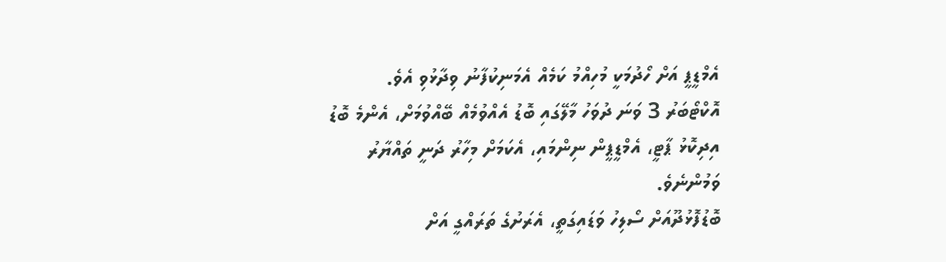އެމްޑީޕީ އަށް ހޯދުމަކީ މުހިއްމު ކަމެއް އެމަނިކުފާނު ވިދާޅުވި އެވެ.
އޮކްޓޯބަރު 3 ވަނަ ދުވަހު މާލޭގައި ބޮޑު އެއްވުމެއް ބޭއްވުމަށް، އެންމެ ބޮޑު އިދިކޮޅު ޕާޓީ، އެމްޑީޕީން ނިންމައި، އެކަމަށް މިހާރު ދަނީ ތައްޔާރު ވަމުންނެވެ.
ބޮޑުފޮޅުދޫއަށް ސޯލިހު ވަޑައިގަތީ، އެރަށުގެ ތަރައްގީ އަށް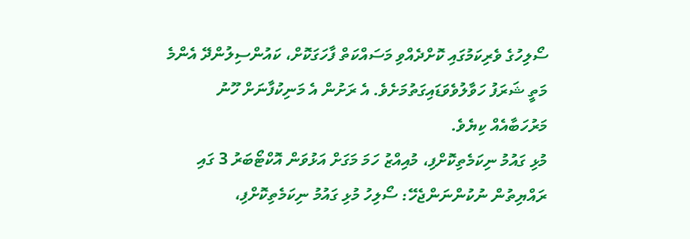ސޯލިހުގެ ވެރިކަމުގައި ކޮށްދެއްވި މަސައްކަތް ފާހަގަކޮށް، ކައުންސިލުންދޭ އެންމެ މަތީ ޝަރަފު ހަވާލުވެވަޑައިގަތުމަށެވެ. އެ ރަށުން އެ މަނިކުފާނަށް ހޫނު މަރުހަބާއެއް ކިޔެވެ.
މުޅި ގައުމު ނިކަމެތިކޮށްފި، މުއިއްޒު ހަމަ މަގަށް އަޅުވަން އޮކްޓޯބަރު 3 ގައި ރައްޔިތުން ނުކުންނަންޖެހޭ: ސޯލިހު މުޅި ގައުމު ނިކަމެތިކޮށްފި،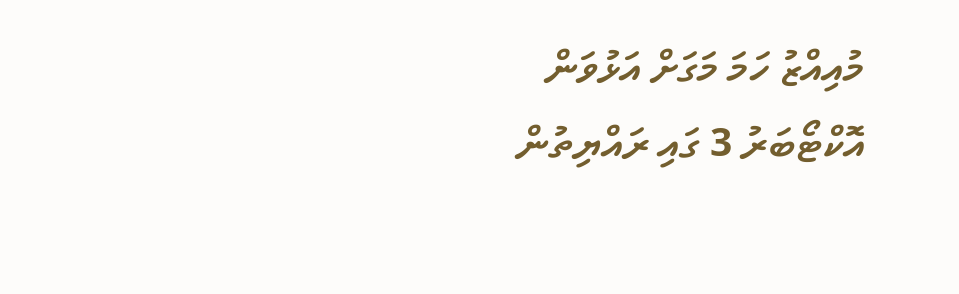މުއިއްޒު ހަމަ މަގަށް އަޅުވަން އޮކްޓޯބަރު 3 ގައި ރައްޔިތުން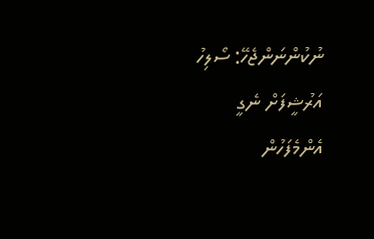ނުކުންނަންޖެހޭ: ސޯލިހު
އަރުޝީފަށް ނެގީ
އެންމެފަހުން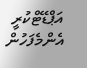އަޕްޑޭޓްކުރީ
އެންމެފަހުން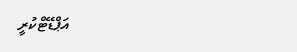އަޕްޑޭޓްކުރީ